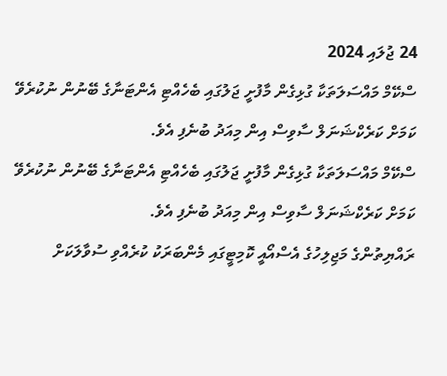24 ޖުލައި 2024
ސްކޭމް މައްސަލަތަކާ ގުޅިގެން މާފުށީ ޖަލުގައި ބެހެއްޓި އެންޓަނާގެ ބޭނުން ނުކުރެވޭ ކަމަށް ކަރެކްޝަނަލް ސާވިސް އިން މިއަދު ބުނެފި އެވެ.
ސްކޭމް މައްސަލަތަކާ ގުޅިގެން މާފުށީ ޖަލުގައި ބެހެއްޓި އެންޓަނާގެ ބޭނުން ނުކުރެވޭ ކަމަށް ކަރެކްޝަނަލް ސާވިސް އިން މިއަދު ބުނެފި އެވެ.
ރައްޔިތުންގެ މަޖިލިހުގެ އެސްއޯއީ ކޮމިޓީގައި މެންބަރަކު ކުރެއްވި ސުވާލަކަށް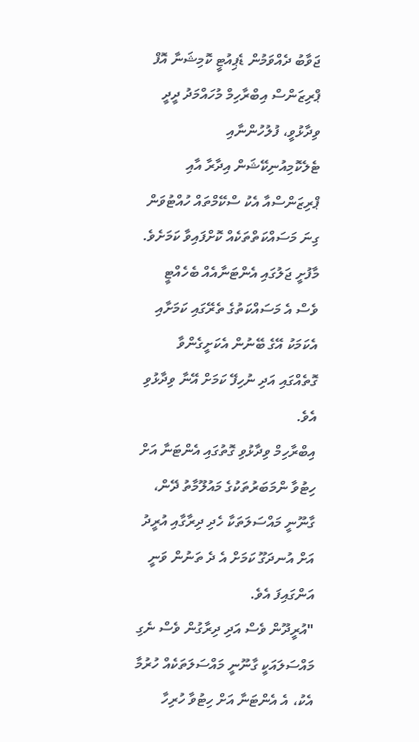ޖަވާބު ދެއްވަމުން ޑެޕިއުޓީ ކޮމިޝަނާ އޮފް ޕްރިޒަންސް އިބްރާހިމް މުހައްމަދު ދީދީ ވިދާޅުވީ، ފުލުހުންނާއި ޓެލެކޮމިއުނިކޭޝަން އިދާރާ އާއި ޕްރިޒަންސްއާ އެކު ސްކޭމްތައް ހުއްޓުވަން ގިނަ މަސައްކަތްތަކެއް ކޮށްފައިވާ ކަމަށެވެ. މާފުށީ ޖަލުގައި އެންޓަނާއެއް ބެހެއްޓީ ވެސް އެ މަސައްކަތުގެ ތެރޭގައި ކަމަށާއި އެކަމަކު އޭގެ ބޭނުން އެކަށީގެންވާ ގޮތެއްގައި އަދި ނުހިފޭ ކަމަށް އޭނާ ވިދާޅުވި އެވެ.
އިބްރާހިމް ވިދާޅުވި ގޮތުގައި އެންޓަނާ އަށް ހިޓުވާ ންމަބަރުތަކުގެ މައުލޫމާތު ދޭން، ގާނޫނީ މައްސަލަތަކާ ހެދި ދިރާގާއި އުރީދު އަށް އުނދަގޫ ކަމަށް އެ ދެ ތަނުން ވަނީ އަންގައިފަ އެވެ.
"އުރީދޫން ވެސް އަދި ދިރާގުން ވެސް ނެގި މައްސަލައަކީ ގާނޫނީ މައްސަލަތަކެއް ހުރުމާ އެކު، އެ އެންޓަނާ އަށް ހިޓުވާ ހުރިހާ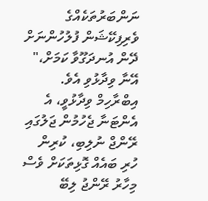ނަންބަރުތަކެއްގެ ވެރިފިކޭޝަން ފުލުހުންނަށް ދޭން އުނދަގޫވާ ކަމަށް،" އޭނާ ވިދާޅުވި އެވެ.
އިބްރާހިމް ވިދާޅުވީ، އެ އެންޓަނާ ޖެހުމުން ޖަލުގައި ރޭންޖް ނުލިބި، ކުރިން ހުރި ބައެއް ގޮޅިތަކަށް ވެސް މިހާރު ރޭންޖު ލިބޭ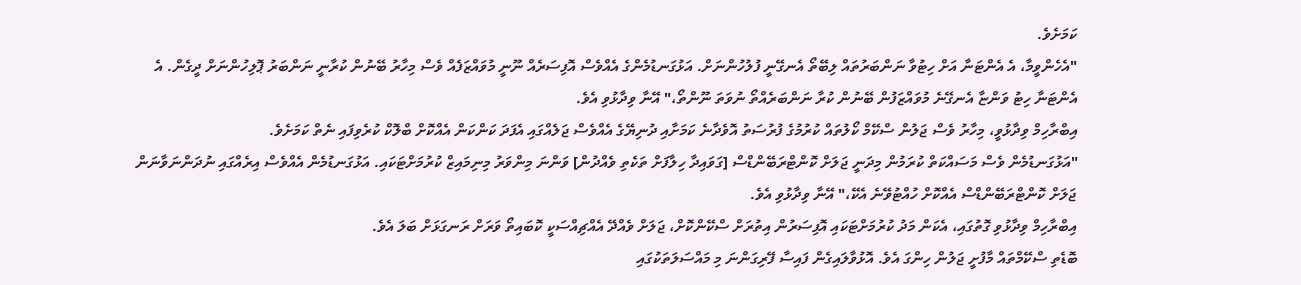ކަމަށެވެ.
"އެހެންވީމާ، އެ އެންޓަނާ އަށް ހިޓުވާ ނަންބަރުތައް ލިބޭތޯ އެނގޭނީ ފުލުހުންނަށް. އަޅުގަނޑުމެންގެ އެއްވެސް އޮފިސަރެއް ނޫނީ މުވައްޒަފެއް ވެސް މިހާރު ބޭނުން ކުރާނީ ނަންބަރު ޕޮލިހުންނަށް ދީގެން. އެ އެންޓަނާ ހިޓު ވަންޏާ އެނގޭނެ މުވައްޒަފުން ބޭނުން ކުރާ ނަންބަރެއްތޯ ނުވަތަ ނޫންތޯ،" އޭނާ ވިދާޅުވި އެވެ.
އިބްރާހިމް ވިދާޅުވީ، މިހާރު ވެސް ޖަލުން ސްކޭމް ކޯލުތައް ކުރުމުގެ ފުރުސަތު އޮވެދާނެ ކަމަށާއި ދުނިޔޭގެ އެއްވެސް ޖަލެއްގައި އެފަދަ ކަންކަން އެއްކޮށް ބްލޮކް ކުރެވިފައި ނެތް ކަމަށެވެ.
"އަޅުގަނޑުމެން ވެސް މަސައްކަތް ކުރަމުން މިދަނީ ޖަލަށް ކޮންޓްރަބޭންޑްސް [ގަވައިދާ ހިލާފަށް ތަކެތި ވެއްދުން] ވަންނަ މިންވަރު މިނިމައިޒް ކުރުމަށްޓަކައި. އަޅުގަނޑުމެން އެއްވެސް އިރެއްގައި ނުދަންނަވާނަން ޖަލަށް ކޮންޓްރަބޭންޑްސް އެއްކޮށް ހުއްޓުވޭނެ އެކޭ،" އޭނާ ވިދާޅުވި އެވެ.
އިބްރާހިމް ވިދާޅުވި ގޮތުގައި، އެކަން މަދު ކުރުމަށްޓަކައި އޮފިސަރުން އިތުރަށް ސްކޭންކޮށް، ޖަލަށް ވެއްދޭ އެއްޗިއްސަކީ ކޮބައިތޯ ވަރަށް ރަނގަޅަށް ބަލަ އެވެ.
ބޮޑެތި ސްކޭމްތައް މާފުށީ ޖަލުން ހިންގަ އެވެ. އޮޅުވާލައިގެން ފައިސާ ފޭރިގަންނަ މި މައްސަލަތަކުގައި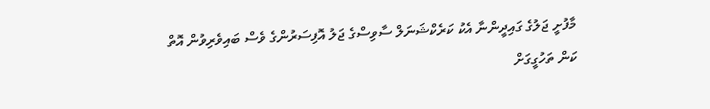މާފުށީ ޖަލުގެ ގައިދީންނާ އެކު ކަރެކްޝަނަލް ސާވިސްގެ ޖަލު އޮފިސަރުންގެ ވެސް ބައިވެރިވުން އޮތް ކަން ތަހުގީގަށް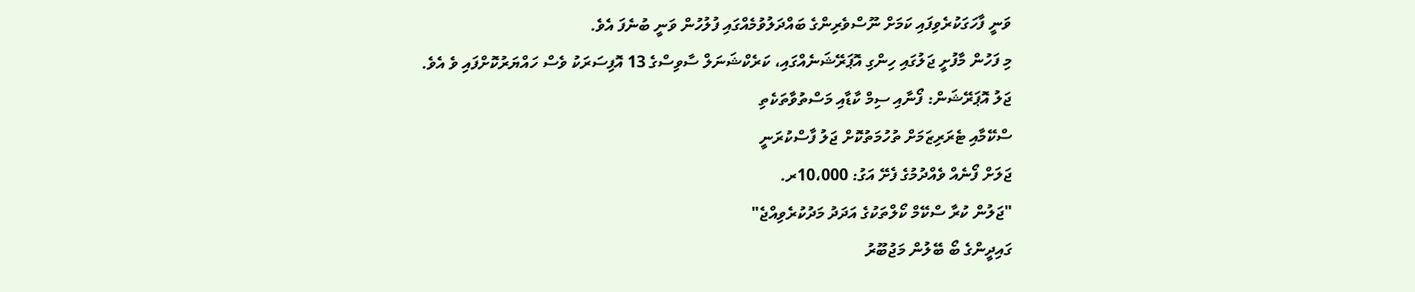ވަނީ ފާހަގަކުރެވިފައި ކަމަށް ނޫސްވެރިންގެ ބައްދަލުވުމެއްގައި ފުލުހުން ވަނީ ބުނެފަ އެވެ.
މި ފަހުން މާފުށީ ޖަލުގައި ހިންގި އޮޕަރޭޝަނެއްގައި، ކަރެކްޝަނަލް ސާވިސްގެ 13 އޮފިސަރަކު ވެސް ހައްޔަރުކޮށްފައި ވެ އެވެ.
ޖަލު އޮޕަރޭޝަން: ފޯނާއި ސިމް ކާޑާއި މަސްތުވާތަކެތި
ސްކޭމާއި ޓެރަރިޒަމަށް ތުހުމަތުކޮށް ޖަލު ފާސްކުރަނީ
ޖަލަށް ފޯނެއް ވެއްދުމުގެ ފެށޭ އަގު: 10،000ރ.
"ޖަލުން ކުރާ ސްކޭމް ކޯލްތަކުގެ އަދަދު މަދުކުރެވިއްޖެ"
ގައިދީންގެ ބޯ ބޭލުން މަޖުބޫރު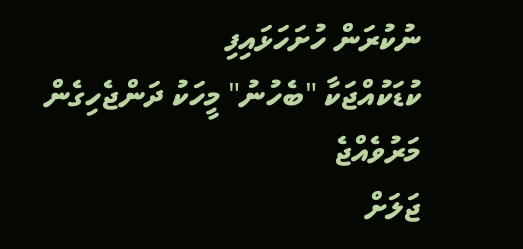ނުކުރަން ހުށަހަޅައިފި
ކުޑަކުއްޖަކާ "ބެހުނު" މީހަކު ދަންޖެހިގެން މަރުވެއްޖެ
ޖަލަށް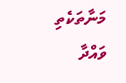މަނާތަކެތި ވައްދާ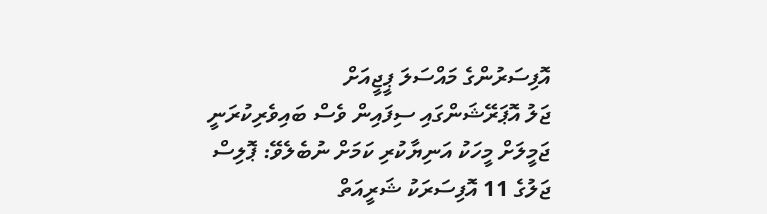އޮފިސަރުންގެ މައްސަލަ ޕީޖީއަށް
ޖަލު އޮޕަރޭޝަންގައި ސިފައިން ވެސް ބައިވެރިކުރަނީ
ޖަމީލަށް މީހަކު އަނިޔާކުރި ކަމަށް ނުބެލެވޭ: ޕޮލިސް
ޖަލުގެ 11 އޮފިސަރަކު ޝަރީއަތް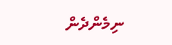ނިމެންދެން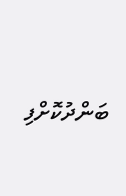ބަންދުކޮށްފި